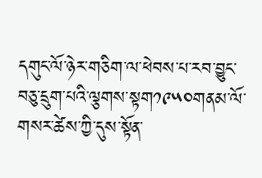དགུང་ལོ་ཉེར་གཅིག་ལ་ཕེབས་པ་རབ་བྱུང་བཅུ་དྲུག་པའི་ལྕགས་སྟག༡༩༥༠གནམ་ལོ་གསར་ཚེས་ཀྱི་དུས་སྟོན་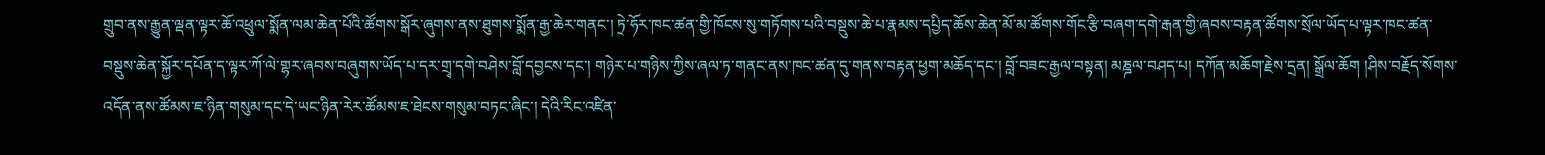གྲུབ་ནས་རྒྱུན་ལྡན་ལྟར་ཆོ་འཕྲུལ་སྨོན་ལམ་ཆེན་པོའི་ཚོགས་སྒོར་ཞུགས་ནས་ཐུགས་སྨོན་རྒྱ་ཆེར་གནང་། ཏྲེ་ཧོར་ཁང་ཚན་གྱི་ཁོངས་སུ་གཏོགས་པའི་བསྡུས་ཆེ་པ་རྣམས་དཔྱིད་ཆོས་ཆེན་མོ་མ་ཚོགས་གོང་རྩི་བཞག་དགེ་རྒན་གྱི་ཞབས་བརྟན་ཚོགས་སྲོལ་ཡོད་པ་ལྟར་ཁང་ཚན་བསྡུས་ཆེན་སྐྱོར་དཔོན་ད་ལྟར་ཀོ་ལེ་གྷར་ཞབས་བཞུགས་ཡོད་པ་དར་གྲྭ་དགེ་བཤེས་བློ་དབྱངས་དང་། གཉེར་པ་གཉིས་ཀྱིས་ཞལ་ཏ་གནང་ནས་ཁང་ཚན་དུ་གནས་བརྟན་ཕྱག་མཆོད་དང་། བློ་བཟང་རྒྱལ་བསྟན། མཎྜལ་བཤད་པ། དཀོན་མཆོག་རྗེས་དྲན། སྒྲོལ་ཆོག །ཤིས་བརྗོད་སོགས་འདོན་ནས་ཚོམས་ཇ་ཉིན་གསུམ་དང་དེ་ཡང་ཉིན་རེར་ཚོམས་ཇ་ཐེངས་གསུམ་བཏང་ཞིང་། དེའི་རིང་འཛིན་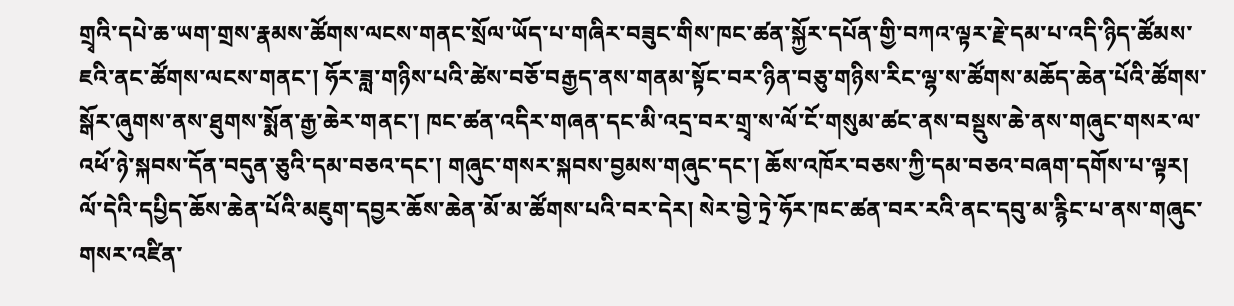གྲྭའི་དཔེ་ཆ་ཡག་གྲས་རྣམས་ཚོགས་ལངས་གནང་སྲོལ་ཡོད་པ་གཞིར་བཟུང་གིས་ཁང་ཚན་སྐྱོར་དཔོན་གྱི་བཀའ་ལྟར་རྗེ་དམ་པ་འདི་ཉིད་ཚོམས་ཇའི་ནང་ཚོགས་ལངས་གནང་། ཧོར་ཟླ་གཉིས་པའི་ཚེས་བཅོ་བརྒྱད་ནས་གནམ་སྟོང་བར་ཉིན་བཅུ་གཉིས་རིང་ལྷ་ས་ཚོགས་མཆོད་ཆེན་པོའི་ཚོགས་སྒོར་ཞུགས་ནས་ཐུགས་སྨོན་རྒྱ་ཆེར་གནང་། ཁང་ཚན་འདིར་གཞན་དང་མི་འདྲ་བར་གྲྭ་ས་ལོ་ངོ་གསུམ་ཚང་ནས་བསྡུས་ཆེ་ནས་གཞུང་གསར་ལ་འཕོ་ཉེ་སྐབས་དོན་བདུན་ཅུའི་དམ་བཅའ་དང་། གཞུང་གསར་སྐབས་བྱམས་གཞུང་དང་། ཆོས་འཁོར་བཅས་ཀྱི་དམ་བཅའ་བཞག་དགོས་པ་ལྟར། ལོ་དེའི་དཔྱིད་ཆོས་ཆེན་པོའི་མཇུག་དབྱར་ཆོས་ཆེན་མོ་མ་ཚོགས་པའི་བར་དེར། སེར་བྱེ་ཏྲེ་ཧོར་ཁང་ཚན་བར་རའི་ནང་དབུ་མ་རྙིང་པ་ནས་གཞུང་གསར་འཛིན་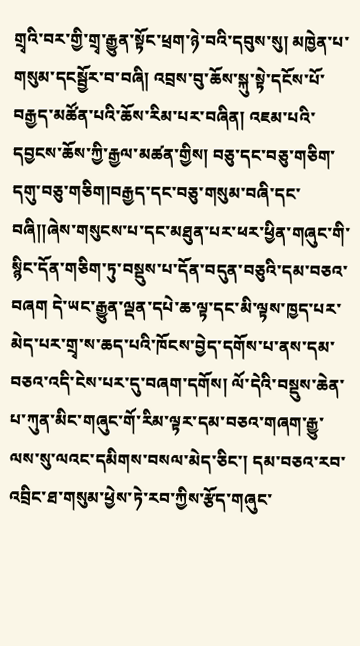གྲྭའི་བར་གྱི་གྲྭ་རྒྱུན་སྟོང་ཕྲག་ཉེ་བའི་དབུས་སུ། མཁྱེན་པ་གསུམ་དངསྦྱོར་བ་བཞི། འབྲས་བུ་ཆོས་སྐུ་སྟེ་དངོས་པོ་བརྒྱད་མཚོན་པའི་ཆོས་རིམ་པར་བཞིན། འཇམ་པའི་དབྱངས་ཆོས་ཀྱི་རྒྱལ་མཚན་གྱིས། བཅུ་དང་བཅུ་གཅིག་དགུ་བཅུ་གཅིག།བརྒྱད་དང་བཅུ་གསུམ་བཞི་དང་བཞི།།ཞེས་གསུངས་པ་དང་མཐུན་པར་ཕར་ཕྱིན་གཞུང་གི་སྙིང་དོན་གཅིག་ཏུ་བསྡུས་པ་དོན་བདུན་བཅུའི་དམ་བཅའ་བཞག དེ་ཡང་རྒྱུན་ལྡན་དཔེ་ཆ་ལྟ་དང་མི་ལྟས་ཁྱད་པར་མེད་པར་གྲྭ་ས་ཆད་པའི་ཁོངས་བྱེད་དགོས་པ་ནས་དམ་བཅའ་འདི་ངེས་པར་དུ་བཞག་དགོས། ལོ་དེའི་བསྡུས་ཆེན་པ་ཀུན་མིང་གཞུང་གོ་རིམ་ལྟར་དམ་བཅའ་གཞག་རྒྱུ་ལས་སུ་ལའང་དམིགས་བསལ་མེད་ཅིང་། དམ་བཅའ་རབ་འབྲིང་ཐ་གསུམ་ཕྱེས་ཏེ་རབ་ཀྱིས་རྩོད་གཞུང་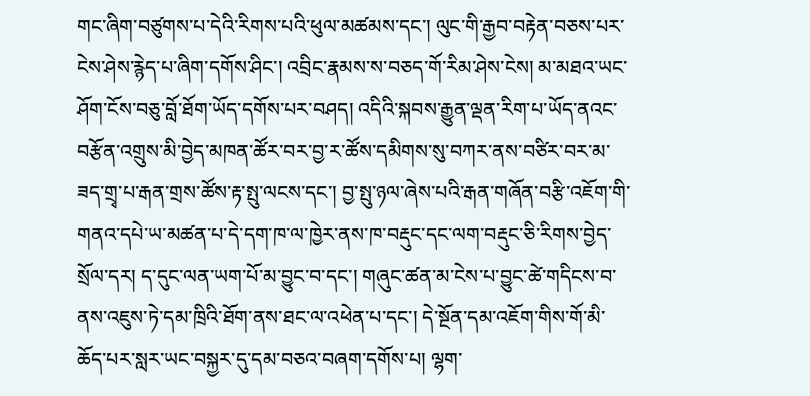གང་ཞིག་བཙུགས་པ་དེའི་རིགས་པའི་ཕུལ་མཚམས་དང་། ལུང་གི་རྒྱབ་བརྟེན་བཅས་པར་ངེས་ཤེས་རྙེད་པ་ཞིག་དགོས་ཤིང་། འབྲིང་རྣམས་ས་བཅད་གོ་རིམ་ཤེས་ངེས། མ་མཐའ་ཡང་ཤོག་ངོས་བཅུ་བློ་ཐོག་ཡོད་དགོས་པར་བཤད། འདིའི་སྐབས་རྒྱུན་ལྡན་རིག་པ་ཡོད་ནའང་བརྩོན་འགྲུས་མི་བྱེད་མཁན་ཚོར་བར་བྱ་ར་ཚོས་དམིགས་སུ་བཀར་ནས་བཙིར་བར་མ་ཟད་གྲྭ་པ་རྒན་གྲས་ཚོས་རྟ་སྤུ་ལངས་དང་། བྱ་སྤུ་ཉལ་ཞེས་པའི་རྒན་གཞོན་བརྩི་འཇོག་གི་གནའ་དཔེ་ཡ་མཚན་པ་དེ་དག་ཁ་ལ་ཁྱེར་ནས་ཁ་བརྡུང་དང་ལག་བརྡུང་ཅི་རིགས་བྱེད་སྲོལ་དར། ད་དུང་ལན་ཡག་པོ་མ་བྱུང་བ་དང་། གཞུང་ཚན་མ་ངེས་པ་བྱུང་ཚེ་གདིངས་བ་ནས་འཇུས་ཏེ་དམ་ཁྲིའི་ཐོག་ནས་ཐང་ལ་འཕེན་པ་དང་། དེ་སྔོན་དམ་འཇོག་གིས་གོ་མི་ཆོད་པར་སླར་ཡང་བསྐྱར་དུ་དམ་བཅའ་བཞག་དགོས་པ། ལྷག་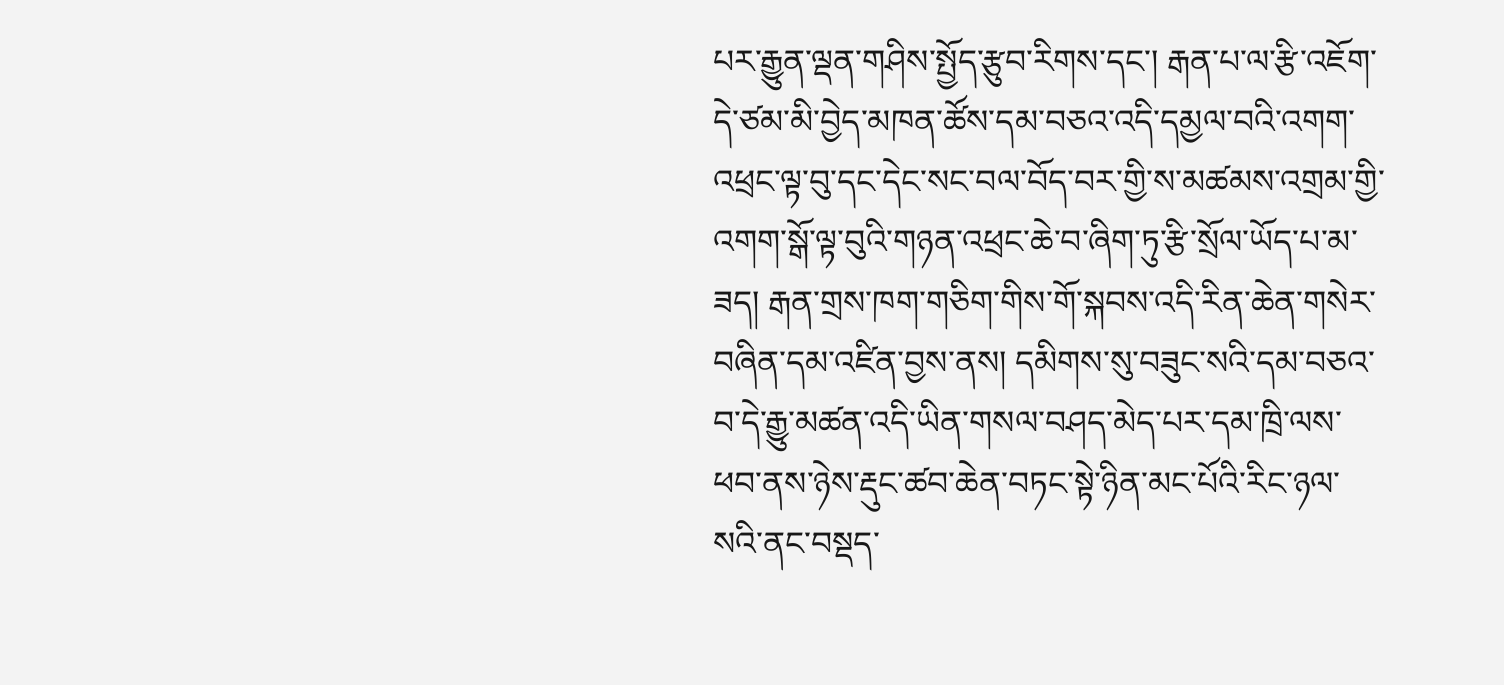པར་རྒྱུན་ལྡན་གཤིས་སྤྱོད་རྩུབ་རིགས་དང་། རྒན་པ་ལ་རྩི་འཇོག་དེ་ཙམ་མི་བྱེད་མཁན་ཚོས་དམ་བཅའ་འདི་དམྱལ་བའི་འགག་འཕྲང་ལྟ་བུ་དང་དེང་སང་བལ་བོད་བར་གྱི་ས་མཚམས་འགྲམ་གྱི་འགག་སྒོ་ལྟ་བུའི་གཉན་འཕྲང་ཆེ་བ་ཞིག་ཏུ་རྩི་སྲོལ་ཡོད་པ་མ་ཟད། རྒན་གྲས་ཁག་གཅིག་གིས་གོ་སྐབས་འདི་རིན་ཆེན་གསེར་བཞིན་དམ་འཛིན་བྱས་ནས། དམིགས་སུ་བཟུང་སའི་དམ་བཅའ་བ་དེ་རྒྱུ་མཚན་འདི་ཡིན་གསལ་བཤད་མེད་པར་དམ་ཁྲི་ལས་ཕབ་ནས་ཉེས་རྡུང་ཚབ་ཆེན་བཏང་སྟེ་ཉིན་མང་པོའི་རིང་ཉལ་སའི་ནང་བསྡད་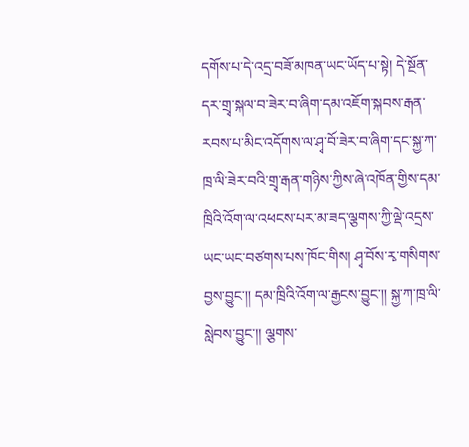དགོས་པ་དེ་འདྲ་བཟོ་མཁན་ཡང་ཡོད་པ་སྟེ། དེ་སྔོན་དར་གྲྭ་སྐལ་བ་ཟེར་བ་ཞིག་དམ་འཇོག་སྐབས་རྒན་རབས་པ་མིང་འདོགས་ལ་ཤྭ་བོ་ཟེར་བ་ཞིག་དང་སྐྱ་ཀ་ཁྲ་ལི་ཟེར་བའི་གྲྭ་རྒན་གཉིས་ཀྱིས་ཞེ་འཁོན་གྱིས་དམ་ཁྲིའི་འོག་ལ་འཕངས་པར་མ་ཟད་ལྕགས་ཀྱི་ལྡེ་འདྲས་ཡང་ཡང་བཙགས་པས་ཁོང་གིས། ཤྭ་བོས་རྭ་གསིགས་བྱས་བྱུང་།། དམ་ཁྲིའི་འོག་ལ་རྒྱངས་བྱུང་།། སྐྱ་ཀ་ཁྲ་ལི་སླེབས་བྱུང་།། ལྕགས་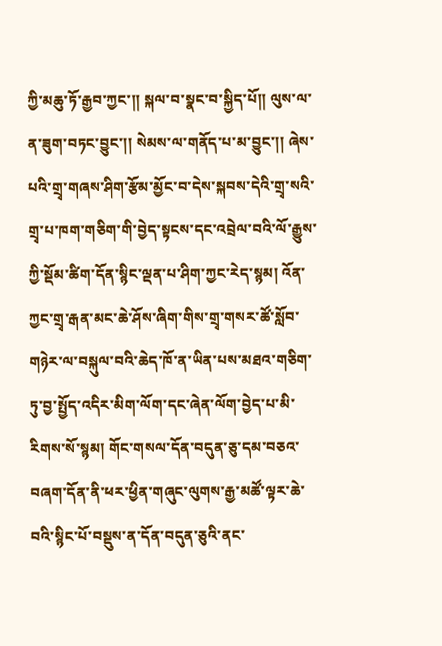ཀྱི་མཆུ་ཏོ་རྒྱབ་ཀྱང་།། སྐལ་བ་སྣང་བ་སྐྱིད་པོ།། ལུས་ལ་ན་ཟུག་བཏང་བྱུང་།། སེམས་ལ་གནོད་པ་མ་བྱུང་།། ཞེས་པའི་གྲྭ་གཞས་ཤིག་རྩོམ་མྱོང་བ་དེས་སྐབས་དེའི་གྲྭ་སའི་གྲྭ་པ་ཁག་གཅིག་གི་བྱེད་སྟངས་དང་འབྲེལ་བའི་ལོ་རྒྱུས་ཀྱི་སྡོམ་ཚིག་དོན་སྙིང་ལྡན་པ་ཤིག་ཀྱང་རེད་སྙམ། འོན་ཀྱང་གྲྭ་རྒན་མང་ཆེ་ཤོས་ཞིག་གིས་གྲྭ་གསར་ཚོ་སློབ་གཉེར་ལ་བསྐུལ་བའི་ཆེད་ཁོ་ན་ཡིན་པས་མཐའ་གཅིག་ཏུ་བྱ་སྤྱོད་འདིར་མིག་ལོག་དང་ཞེན་ལོག་བྱེད་པ་མི་རིགས་སོ་སྙམ། གོང་གསལ་དོན་བདུན་ཅུ་དམ་བཅའ་བཞག་དོན་ནི་ཕར་ཕྱིན་གཞུང་ལུགས་རྒྱ་མཚོ་ལྟར་ཆེ་བའི་སྙིང་པོ་བསྡུས་ན་དོན་བདུན་ཅུའི་ནང་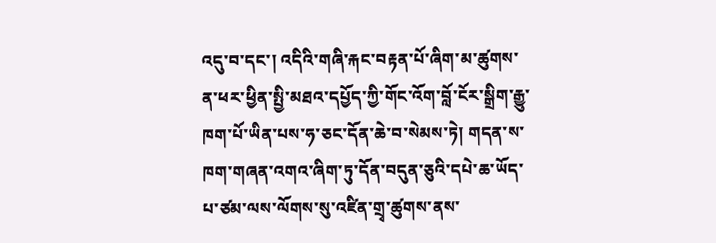འདུ་བ་དང་། འདིའི་གཞི་རྐང་བརྟན་པོ་ཞིག་མ་ཚུགས་ན་ཕར་ཕྱིན་སྤྱི་མཐའ་དཔྱོད་ཀྱི་གོང་འོག་བློ་ངོར་སྒྲིག་རྒྱུ་ཁག་པོ་ཡིན་པས་ཧ་ཅང་དོན་ཆེ་བ་སེམས་ཏེ། གདན་ས་ཁག་གཞན་འགའ་ཞིག་ཏུ་དོན་བདུན་ཅུའི་དཔེ་ཆ་ཡོད་པ་ཙམ་ལས་ལོགས་སུ་འཛིན་གྲྭ་ཚུགས་ནས་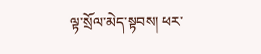ལྟ་སྲོལ་མེད་སྟབས། ཕར་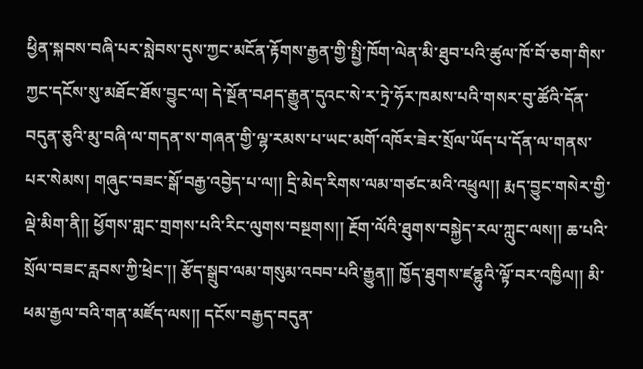ཕྱིན་སྐབས་བཞི་པར་སླེབས་དུས་ཀྱང་མངོན་རྟོགས་རྒྱན་གྱི་སྤྱི་ཁོག་ལེན་མི་ཐུབ་པའི་ཚུལ་ཁོ་བོ་ཅག་གིས་ཀྱང་དངོས་སུ་མཐོང་ཐོས་བྱུང་ལ། དེ་སྔོན་བཤད་རྒྱུན་དུའང་སེ་ར་ཏྲེ་ཧོར་ཁམས་པའི་གསར་བུ་ཚོའི་དོན་བདུན་ཅུའི་མུ་བཞི་ལ་གདན་ས་གཞན་གྱི་ལྷ་རམས་པ་ཡང་མགོ་འཁོར་ཟེར་སྲོལ་ཡོད་པ་དོན་ལ་གནས་པར་སེམས། གཞུང་བཟང་སྒོ་བརྒྱ་འབྱེད་པ་ལ།། དྲི་མེད་རིགས་ལམ་གཙང་མའི་འཕྲུལ།། རྨད་བྱུང་གསེར་གྱི་ལྡེ་མིག་ནི།། ཕྱོགས་གླང་གྲགས་པའི་རིང་ལུགས་བསྔགས།། རྔོག་ལོའི་ཐུགས་བསྐྱེད་རལ་ཀླུང་ལས།། ཆ་པའི་སྲོལ་བཟང་རླབས་ཀྱི་ཕྲེང་།། རྩོད་སྒྲུབ་ལམ་གསུམ་འབབ་པའི་རྒྱུན།། ཁྱོད་ཐུགས་ཛནྷུའི་ལྟོ་བར་འཁྱིལ།། མི་ཕམ་རྒྱལ་བའི་གན་མཛོད་ལས།། དངོས་བརྒྱད་བདུན་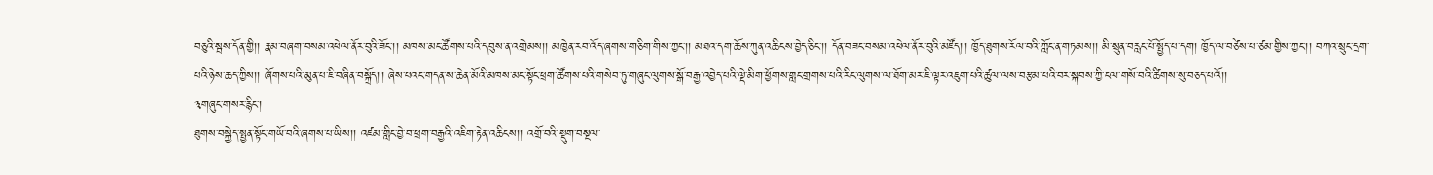བཅུའི་སྦས་དོན་གྱི།། རྣམ་བཞག་བསམ་འཕེལ་ནོར་བུའི་ཟོང་།། མཁས་མང་ཚོགས་པའི་དབུས་ན་འགྲེམས།། མཁྱེན་རབ་འོད་ཞགས་གཅིག་གིས་ཀྱང་།། མཐའ་དག་ཆོས་ཀུན་འཆིངས་བྱེད་ཅིང་།། དོན་བཟང་བསམ་འཕེལ་ནོར་བུའི་མཛོད།། ཁྱོད་ཐུགས་རོལ་བའི་ཀློང་ན་གཏམས།། མི་སྲུན་བརླང་པོ་སྤྱོད་པ་དག། ཁྱོད་ལ་བཙེས་པ་ཙམ་གྱིས་ཀྱང་།། བཀའ་སྲུང་དྲག་པའི་ཉེས་ཆད་ཀྱིས།། ཞོགས་པའི་མུན་པ་ཇི་བཞིན་བསྐྲོད།། ཞེས་པའང་གདན་ས་ཆེན་མོའི་མཁས་མང་སྟོང་ཕྲག་ཚོགས་པའི་གསེབ་ཏུ་གཞུང་ལུགས་སྒོ་བརྒྱ་འབྱེད་པའི་ལྡེ་མིག་ཕྱོགས་གླང་གྲགས་པའི་རིང་ལུགས་ལ་ཐོག་མར་ཇི་ལྟར་འཇུག་པའི་ཚུལ་ལས་བརྩམ་པའི་བར་སྐབས་ཀྱི་ངལ་གསོ་བའི་ཚིགས་སུ་བཅད་པའོ།།
༣གཞུང་གསར་རྙིང་།
ཐུགས་བསྐྱེད་སྤྱན་སྟོང་གཡོ་བའི་ཞགས་པ་ཡིས།། འཛམ་གླིང་བྱེ་བ་ཕྲག་བརྒྱའི་འཇིག་རྟེན་འཆིངས།། འགྲོ་བའི་སྡུག་བསྔལ་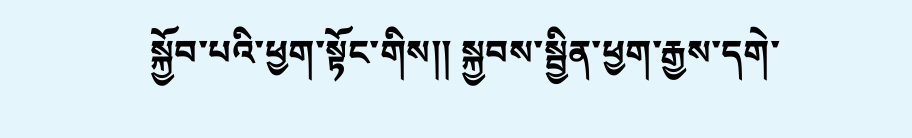སྐྱོབ་པའི་ཕྱག་སྟོང་གིས།། སྐྱབས་སྦྱིན་ཕྱག་རྒྱས་དགེ་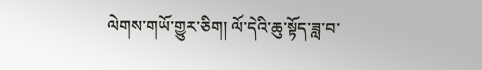ལེགས་གཡོ་གྱུར་ཅིག། ལོ་དེའི་ཆུ་སྟོད་ཟླ་བ་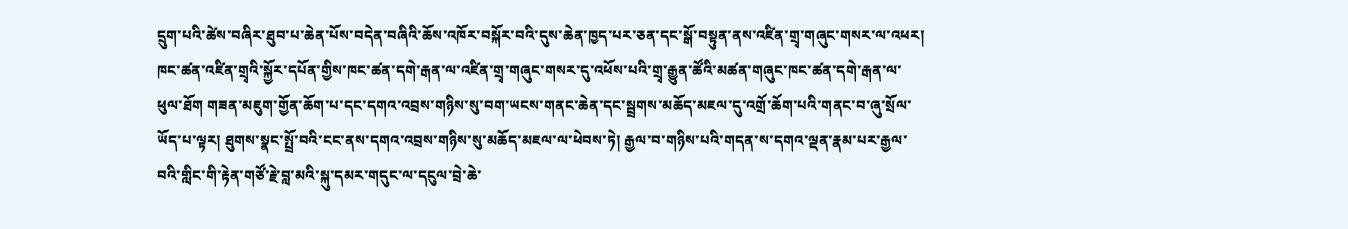དྲུག་པའི་ཚེས་བཞིར་ཐུབ་པ་ཆེན་པོས་བདེན་བཞིའི་ཆོས་འཁོར་བསྐོར་བའི་དུས་ཆེན་ཁྱད་པར་ཅན་དང་སྒོ་བསྟུན་ནས་འཛིན་གྲྭ་གཞུང་གསར་ལ་འཕར། ཁང་ཚན་འཛིན་གྲྭའི་སྐྱོར་དཔོན་གྱིས་ཁང་ཚན་དགེ་རྒན་ལ་འཛིན་གྲྭ་གཞུང་གསར་དུ་འཕོས་པའི་གྲྭ་རྒྱུན་ཚོའི་མཚན་གཞུང་ཁང་ཚན་དགེ་རྒན་ལ་ཕུལ་ཐོག གཟན་མཇུག་གྱོན་ཆོག་པ་དང་དགའ་འབྲས་གཉིས་སུ་བག་ཡངས་གནང་ཆེན་དང་སྦྲགས་མཆོད་མཇལ་དུ་འགྲོ་ཆོག་པའི་གནང་བ་ཞུ་སྲོལ་ཡོད་པ་ལྟར། ཐུགས་སྣང་སྤྲོ་བའི་ངང་ནས་དགའ་འབྲས་གཉིས་སུ་མཆོད་མཇལ་ལ་ཕེབས་ཏེ། རྒྱལ་བ་གཉིས་པའི་གདན་ས་དགའ་ལྡན་རྣམ་པར་རྒྱལ་བའི་གླིང་གི་རྟེན་གཙོ་རྗེ་བླ་མའི་སྐུ་དམར་གདུང་ལ་དངུལ་བྲེ་ཆེ་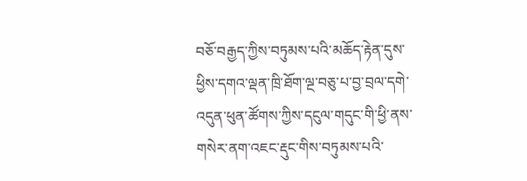བཅོ་བརྒྱད་ཀྱིས་བཏུམས་པའི་མཆོད་རྟེན་དུས་ཕྱིས་དགའ་ལྡན་ཁྲི་ཐོག་ལྔ་བཅུ་པ་བྱ་བྲལ་དགེ་འདུན་ཕུན་ཚོགས་ཀྱིས་དངུལ་གདུང་གི་ཕྱི་ནས་གསེར་ནག་འཇང་རྡུང་གིས་བཏུམས་པའི་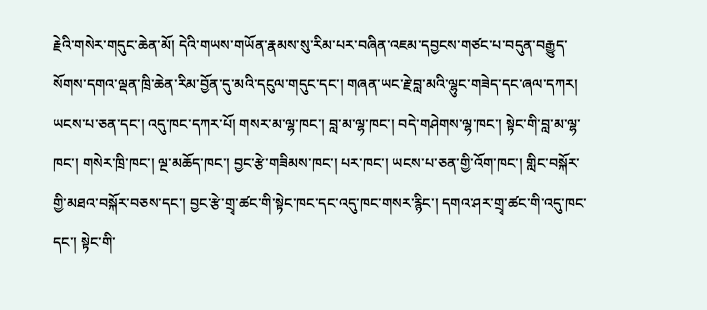རྗེའི་གསེར་གདུང་ཆེན་མོ། དེའི་གཡས་གཡོན་རྣམས་སུ་རིམ་པར་བཞིན་འཇམ་དབྱངས་གཙང་པ་བདུན་བརྒྱུད་སོགས་དགའ་ལྡན་ཁྲི་ཆེན་རིམ་བྱོན་དུ་མའི་དངུལ་གདུང་དང་། གཞན་ཡང་རྗེ་བླ་མའི་ལྷུང་གཟེད་དང་ཞལ་དཀར། ཡངས་པ་ཅན་དང་། འདུ་ཁང་དཀར་པོ། གསར་མ་ལྷ་ཁང་། བླ་མ་ལྷ་ཁང་། བདེ་གཤེགས་ལྷ་ཁང་། སྟེང་གི་བླ་མ་ལྷ་ཁང་། གསེར་ཁྲི་ཁང་། ལྔ་མཆོད་ཁང་། བྱང་རྩེ་གཟིམས་ཁང་། པར་ཁང་། ཡངས་པ་ཅན་གྱི་འོག་ཁང་། གླིང་བསྐོར་གྱི་མཐའ་བསྐོར་བཅས་དང་། བྱང་རྩེ་གྲྭ་ཚང་གི་སྟེང་ཁང་དང་འདུ་ཁང་གསར་རྙིང་། དགའ་ཤར་གྲྭ་ཚང་གི་འདུ་ཁང་དང་། སྟེང་གི་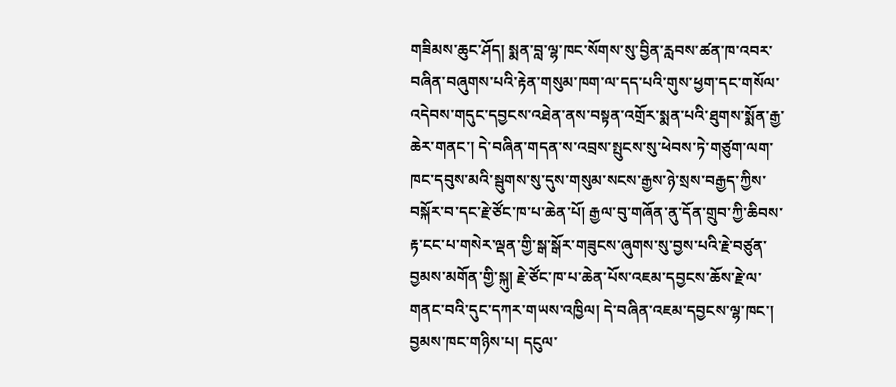གཟིམས་ཆུང་ཤོད། སྨན་བླ་ལྷ་ཁང་སོགས་སུ་བྱིན་རླབས་ཚན་ཁ་འབར་བཞིན་བཞུགས་པའི་རྟེན་གསུམ་ཁག་ལ་དད་པའི་གུས་ཕྱག་དང་གསོལ་འདེབས་གདུང་དབྱངས་འཐེན་ནས་བསྟན་འགྲོར་སྨན་པའི་ཐུགས་སྨོན་རྒྱ་ཆེར་གནང་། དེ་བཞིན་གདན་ས་འབྲས་སྤུངས་སུ་ཕེབས་ཏེ་གཙུག་ལག་ཁང་དབུས་མའི་སྦུགས་སུ་དུས་གསུམ་སངས་རྒྱས་ཉེ་སྲས་བརྒྱད་ཀྱིས་བསྐོར་བ་དང་རྗེ་ཙོང་ཁ་པ་ཆེན་པོ། རྒྱལ་བུ་གཞོན་ནུ་དོན་གྲུབ་ཀྱི་ཆིབས་རྟ་ངང་པ་གསེར་ལྡན་གྱི་སྒ་སྒོར་གཟུངས་ཞུགས་སུ་བྱས་པའི་རྗེ་བཙུན་བྱམས་མགོན་གྱི་སྐུ། རྗེ་ཙོང་ཁ་པ་ཆེན་པོས་འཇམ་དབྱངས་ཆོས་རྗེ་ལ་གནང་བའི་དུང་དཀར་གཡས་འཁྱིལ། དེ་བཞིན་འཇམ་དབྱངས་ལྷ་ཁང་། བྱམས་ཁང་གཉིས་པ། དངུལ་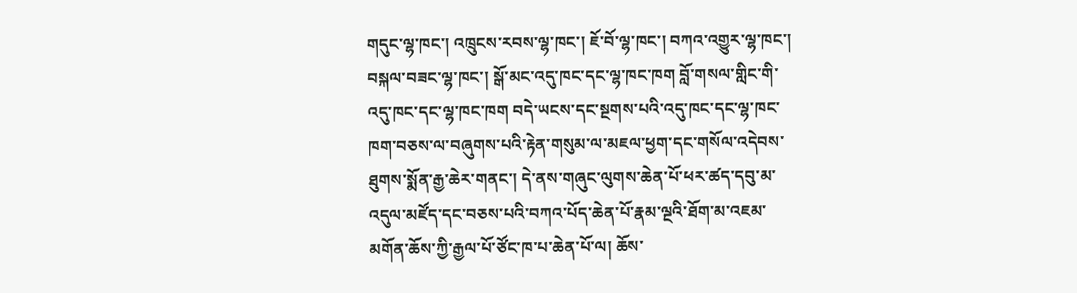གདུང་ལྷ་ཁང་། འཁྲུངས་རབས་ལྷ་ཁང་། ཇོ་བོ་ལྷ་ཁང་། བཀའ་འགྱུར་ལྷ་ཁང་། བསྐལ་བཟང་ལྷ་ཁང་། སྒོ་མང་འདུ་ཁང་དང་ལྷ་ཁང་ཁག བློ་གསལ་གླིང་གི་འདུ་ཁང་དང་ལྷ་ཁང་ཁག བདེ་ཡངས་དང་སྔགས་པའི་འདུ་ཁང་དང་ལྷ་ཁང་ཁག་བཅས་ལ་བཞུགས་པའི་རྟེན་གསུམ་ལ་མཇལ་ཕྱག་དང་གསོལ་འདེབས་ཐུགས་སྨོན་རྒྱ་ཆེར་གནང་། དེ་ནས་གཞུང་ལུགས་ཆེན་པོ་ཕར་ཚད་དབུ་མ་འདུལ་མཛོད་དང་བཅས་པའི་བཀའ་པོད་ཆེན་པོ་རྣམ་ལྔའི་ཐོག་མ་འཇམ་མགོན་ཆོས་ཀྱི་རྒྱལ་པོ་ཙོང་ཁ་པ་ཆེན་པོ་ལ། ཆོས་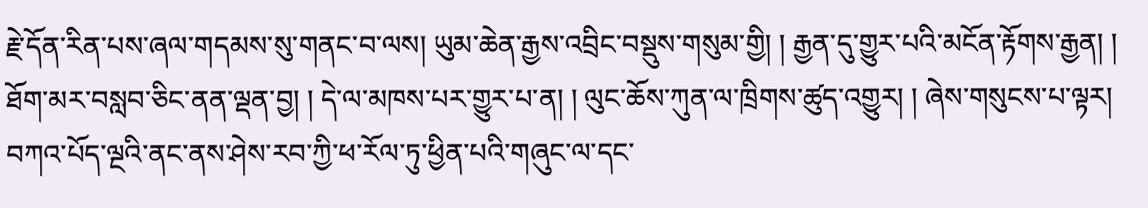རྗེ་དོན་རིན་པས་ཞལ་གདམས་སུ་གནང་བ་ལས། ཡུམ་ཆེན་རྒྱས་འབྲིང་བསྡུས་གསུམ་གྱི། ། རྒྱན་དུ་གྱུར་པའི་མངོན་རྟོགས་རྒྱན། ། ཐོག་མར་བསླབ་ཅིང་ནན་ལྡན་བྱ། ། དེ་ལ་མཁས་པར་གྱུར་པ་ན། ། ལུང་ཆོས་ཀུན་ལ་ཁྲིགས་ཚུད་འགྱུར། ། ཞེས་གསུངས་པ་ལྟར། བཀའ་པོད་ལྔའི་ནང་ནས་ཤེས་རབ་ཀྱི་ཕ་རོལ་ཏུ་ཕྱིན་པའི་གཞུང་ལ་དང་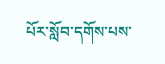པོར་སློབ་དགོས་པས་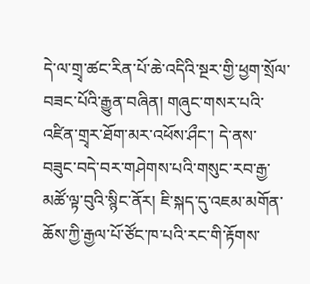དེ་ལ་གྲྭ་ཚང་རིན་པོ་ཆེ་འདིའི་སྔར་གྱི་ཕྱག་སྲོལ་བཟང་པོའི་རྒྱུན་བཞིན། གཞུང་གསར་པའི་འཛིན་གྲྭར་ཐོག་མར་འཕོས་ཤྀང་། དེ་ནས་བཟུང་བདེ་བར་གཤེགས་པའི་གསུང་རབ་རྒྱ་མཚོ་ལྟ་བུའི་སྙིང་ནོར། ཇི་སྐད་དུ་འཇམ་མགོན་ཆོས་ཀྱི་རྒྱལ་པོ་ཙོང་ཁ་པའི་རང་གི་རྟོགས་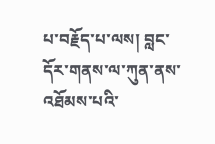པ་བརྗོད་པ་ལས། བླང་དོར་གནས་ལ་ཀུན་ནས་འཐོམས་པའི་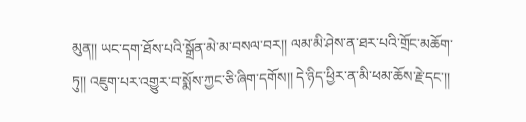མུན།། ཡང་དག་ཐོས་པའི་སྒྲོན་མེ་མ་བསལ་བར།། ལམ་མི་ཤེས་ན་ཐར་པའི་གྲོང་མཆོག་ཏུ།། འཇུག་པར་འགྱུར་བ་སྨོས་ཀྱང་ཅི་ཞིག་དགོས།། དེ་ཉིད་ཕྱིར་ན་མི་ཕམ་ཆོས་རྗེ་དང་།།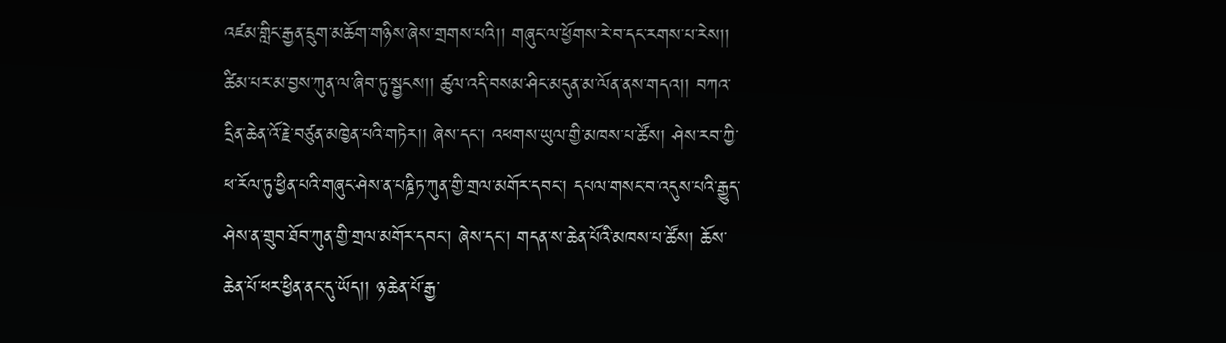འཛམ་གླིང་རྒྱན་དྲུག་མཆོག་གཉིས་ཞེས་གྲགས་པའི།། གཞུང་ལ་ཕྱོགས་རེ་བ་དང་རགས་པ་རེས།། ཚིམ་པར་མ་བྱས་ཀུན་ལ་ཞིབ་ཏུ་སྦྱངས།། ཚུལ་འདི་བསམ་ཤིང་མདུན་མ་ལོན་ནས་གདའ།། བཀའ་དྲིན་ཆེན་འོ་རྗེ་བཙུན་མཁྱེན་པའི་གཏེར།། ཞེས་དང་། འཕགས་ཡུལ་གྱི་མཁས་པ་ཚོས། ཤེས་རབ་ཀྱི་ཕ་རོལ་ཏུ་ཕྱིན་པའི་གཞུང་ཤེས་ན་པཎྜིཏ་ཀུན་གྱི་གྲལ་མགོར་དབང་། དཔལ་གསང་བ་འདུས་པའི་རྒྱུད་ཤེས་ན་གྲུབ་ཐོབ་ཀུན་གྱི་གྲལ་མགོར་དབང་། ཞེས་དང་། གདན་ས་ཆེན་པོའི་མཁས་པ་ཚོས། ཆོས་ཆེན་པོ་ཕར་ཕྱིན་ནང་དུ་ཡོད།། ཉ་ཆེན་པོ་རྒྱ་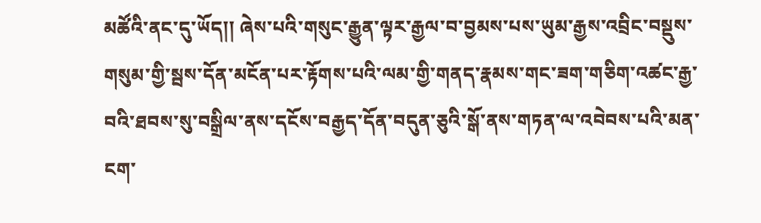མཚོའི་ནང་དུ་ཡོད།། ཞེས་པའི་གསུང་རྒྱུན་ལྟར་རྒྱལ་བ་བྱམས་པས་ཡུམ་རྒྱས་འབྲིང་བསྡུས་གསུམ་གྱི་སྦས་དོན་མངོན་པར་རྟོགས་པའི་ལམ་གྱི་གནད་རྣམས་གང་ཟག་གཅིག་འཚང་རྒྱ་བའི་ཐབས་སུ་བསྒྲིལ་ནས་དངོས་བརྒྱད་དོན་བདུན་ཅུའི་སྒོ་ནས་གཏན་ལ་འབེབས་པའི་མན་ངག་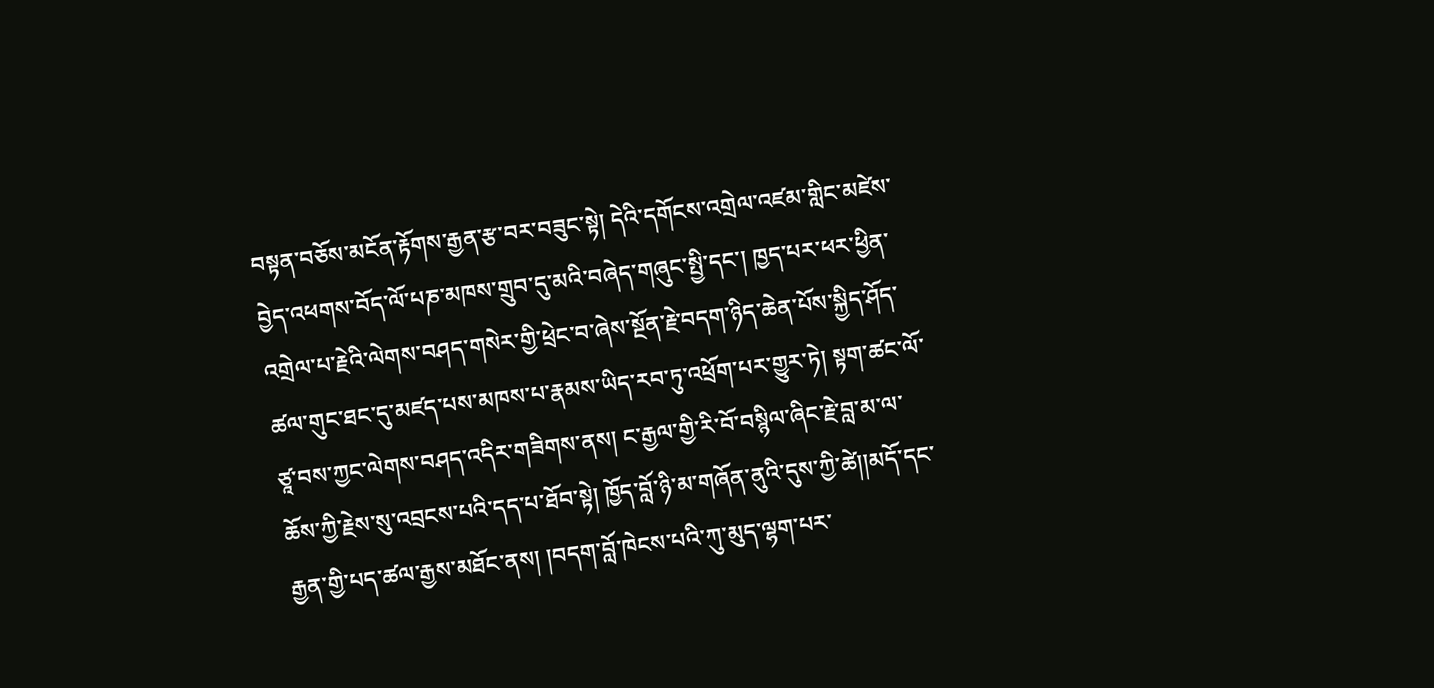བསྟན་བཅོས་མངོན་རྟོགས་རྒྱན་རྩ་བར་བཟུང་སྟེ། དེའི་དགོངས་འགྲེལ་འཛམ་གླིང་མཛེས་བྱེད་འཕགས་བོད་ལོ་པཎ་མཁས་གྲུབ་དུ་མའི་བཞེད་གཞུང་སྤྱི་དང་། ཁྱད་པར་ཕར་ཕྱིན་འགྲེལ་པ་རྗེའི་ལེགས་བཤད་གསེར་གྱི་ཕྲེང་བ་ཞེས་སྔོན་རྗེ་བདག་ཉིད་ཆེན་པོས་སྐྱིད་ཤོད་ཚལ་གུང་ཐང་དུ་མཛད་པས་མཁས་པ་རྣམས་ཡིད་རབ་ཏུ་འཕྲོག་པར་གྱུར་ཏེ། སྟག་ཚང་ལོ་ཙཱ་བས་ཀྱང་ལེགས་བཤད་འདིར་གཟིགས་ནས། ང་རྒྱལ་གྱི་རི་བོ་བསྙིལ་ཞིང་རྗེ་བླ་མ་ལ་ཆོས་ཀྱི་རྗེས་སུ་འབྲངས་པའི་དད་པ་ཐོབ་སྟེ། ཁྱོད་བློ་ཉི་མ་གཞོན་ནུའི་དུས་ཀྱི་ཚེ།།མདོ་དང་རྒྱན་གྱི་པད་ཚལ་རྒྱས་མཐོང་ནས། །བདག་བློ་ཁེངས་པའི་ཀུ་མུད་ལྷག་པར་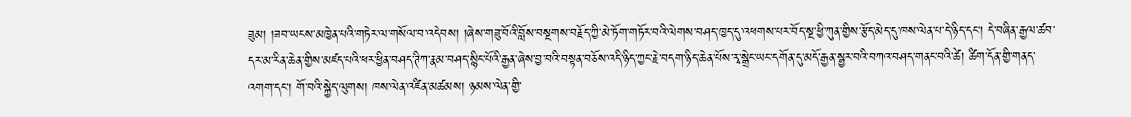ཟུམ། །ཟབ་ཡངས་མཁྱེན་པའི་གཏེར་ལ་གསོལ་བ་འདེབས། །ཞེས་གཟུ་བོའི་བློས་བསྔགས་བརྗོད་ཀྱི་མེ་ཏོག་གཏོར་བའི་ལེགས་བཤད་ཁྱད་དུ་འཕགས་པར་བོད་སྔ་ཕྱི་ཀུན་གྱིས་རྩོད་མེད་དུ་ཁས་ལེན་པ་དེ་ཉིད་དང་། དེ་བཞིན་རྒྱལ་ཚབ་དར་མ་རིན་ཆེན་གྱིས་མཛད་པའི་ཕར་ཕྱིན་བཤད་ཊིཀ་རྣམ་བཤད་སྙིང་པོའི་རྒྱན་ཞེས་བྱ་བའི་བསྟན་བཅོས་འདི་ཉིད་ཀྱང་རྗེ་བདག་ཉིད་ཆེན་པོས་རྭ་སྒྲེང་ཡང་དགོན་དུ་མདོ་རྒྱན་སྦྱར་བའི་བཀའ་བཤད་གནང་བའི་ཚེ། ཚིག་དོན་གྱི་གནད་འགག་དང་། གོ་བའི་སྐྱེད་ལུགས། ཁས་ལེན་འཛིན་མཚམས། ཉམས་ལེན་གྱི་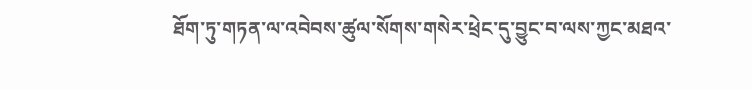ཐོག་ཏུ་གཏན་ལ་འབེབས་ཚུལ་སོགས་གསེར་ཕྲེང་དུ་བྱུང་བ་ལས་ཀྱང་མཐའ་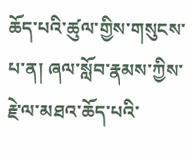ཆོད་པའི་ཚུལ་གྱིས་གསུངས་པ་ན། ཞལ་སློབ་རྣམས་ཀྱིས་རྗེ་ལ་མཐའ་ཆོད་པའི་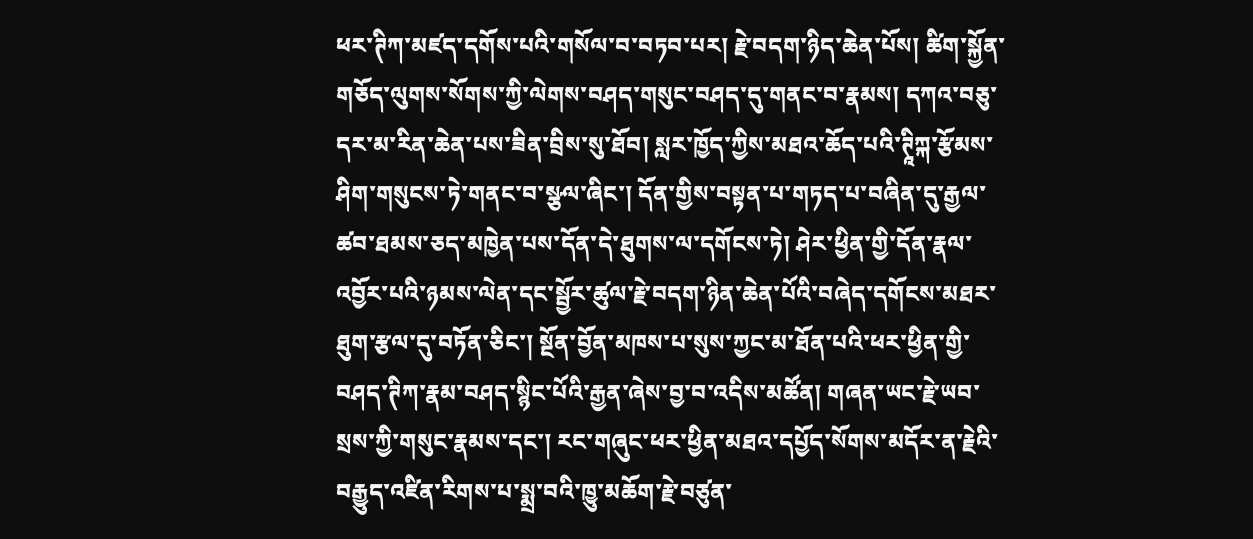ཕར་ཊིཀ་མཛད་དགོས་པའི་གསོལ་བ་བཏབ་པར། རྗེ་བདག་ཉིད་ཆེན་པོས། ཚིག་སྐྱོན་གཅོད་ལུགས་སོགས་ཀྱི་ལེགས་བཤད་གསུང་བཤད་དུ་གནང་བ་རྣམས། དཀའ་བཅུ་དར་མ་རིན་ཆེན་པས་ཟིན་བྲིས་སུ་ཐོབ། སླར་ཁྱོད་ཀྱིས་མཐའ་ཆོད་པའི་ཊཱིཀྐ་རྩོམས་ཤིག་གསུངས་ཏེ་གནང་བ་སྩལ་ཞིང་། དོན་གྱིས་བསྟན་པ་གཏད་པ་བཞིན་དུ་རྒྱལ་ཚབ་ཐམས་ཅད་མཁྱེན་པས་དོན་དེ་ཐུགས་ལ་དགོངས་ཏེ། ཤེར་ཕྱིན་གྱི་དོན་རྣལ་འབྱོར་པའི་ཉམས་ལེན་དང་སྦྱོར་ཚུལ་རྗེ་བདག་ཉིན་ཆེན་པོའི་བཞེད་དགོངས་མཐར་ཐུག་རྩལ་དུ་བཏོན་ཅིང་། སྔོན་བྱོན་མཁས་པ་སུས་ཀྱང་མ་ཐོན་པའི་ཕར་ཕྱིན་གྱི་བཤད་ཊིཀ་རྣམ་བཤད་སྙིང་པོའི་རྒྱན་ཞེས་བྱ་བ་འདིས་མཚོན། གཞན་ཡང་རྗེ་ཡབ་སྲས་ཀྱི་གསུང་རྣམས་དང་། རང་གཞུང་ཕར་ཕྱིན་མཐའ་དཔྱོད་སོགས་མདོར་ན་རྗེའི་བརྒྱུད་འཛིན་རིགས་པ་སྨྲ་བའི་ཁྱུ་མཆོག་རྗེ་བཙུན་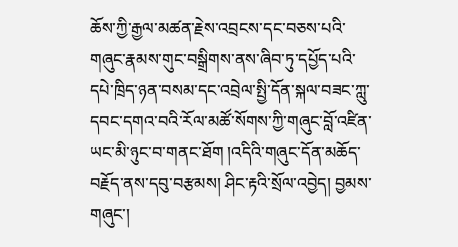ཆོས་ཀྱི་རྒྱལ་མཚན་རྗེས་འབྲངས་དང་བཅས་པའི་གཞུང་རྣམས་གུང་བསྒྲིགས་ནས་ཞིབ་ཏུ་དཔྱོད་པའི་དཔེ་ཁྲིད་ཉན་བསམ་དང་འབྲེལ་སྤྱི་དོན་སྐལ་བཟང་ཀླུ་དབང་དགའ་བའི་རོལ་མཚོ་སོགས་ཀྱི་གཞུང་བློ་འཛིན་ཡང་མི་ཉུང་བ་གནང་ཐོག །འདིའི་གཞུང་དོན་མཆོད་བརྗོད་ནས་དབུ་བརྩམས། ཤིང་རྟའི་སྲོལ་འབྱེད། བྱམས་གཞུང་།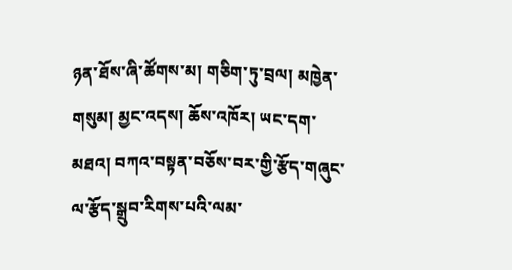ཉན་ཐོས་ཞི་ཚོགས་མ། གཅིག་ཏུ་བྲལ། མཁྱེན་གསུམ། མྱང་འདས། ཆོས་འཁོར། ཡང་དག་མཐའ། བཀའ་བསྟན་བཅོས་བར་གྱི་རྩོད་གཞུང་ལ་རྩོད་སྒྲུབ་རིགས་པའི་ལམ་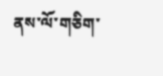ནས་ལོ་གཅིག་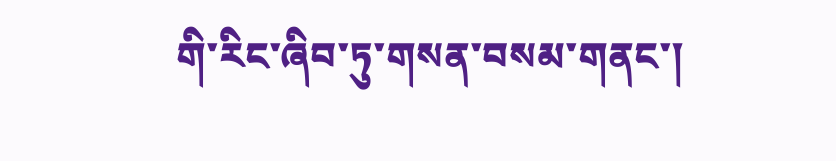གི་རིང་ཞིབ་ཏུ་གསན་བསམ་གནང་།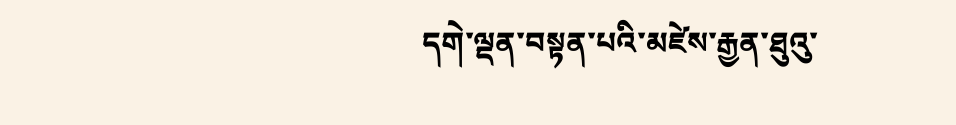དགེ་ལྡན་བསྟན་པའི་མཛེས་རྒྱན་ཐུའུ་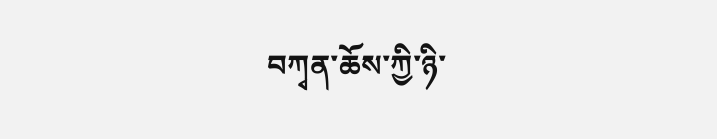བཀྭན་ཆོས་ཀྱི་ཉི་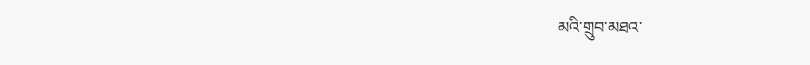མའི་གྲུབ་མཐའ་